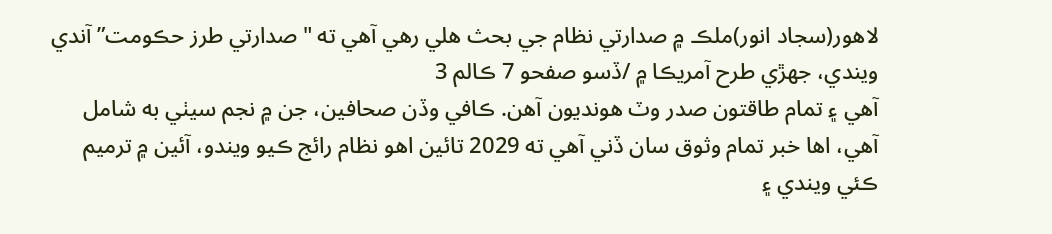لاهور(سجاد انور)ملڪ ۾ صدارتي نظام جي بحث هلي رهي آهي ته "صدارتي طرز حڪومت” آندي ويندي، جهڙي طرح آمريڪا ۾ /ڏسو صفحو 7 ڪالم 3
آهي ۽ تمام طاقتون صدر وٽ هونديون آهن. ڪافي وڏن صحافين، جن ۾ نجم سيٺي به شامل آهي، اها خبر تمام وثوق سان ڏني آهي ته 2029 تائين اهو نظام رائج ڪيو ويندو، آئين ۾ ترميم ڪئي ويندي ۽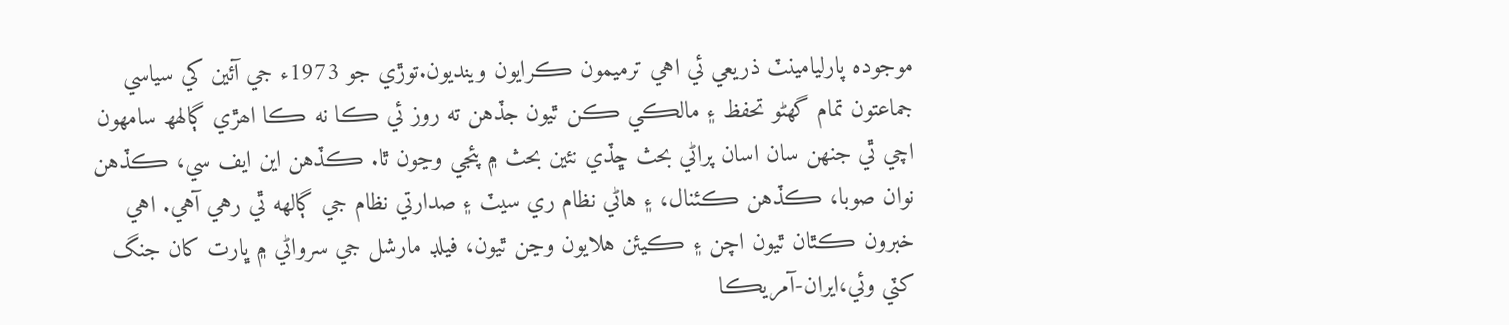موجوده پارليامينٽ ذريعي ئي اهي ترميمون ڪرايون وينديون.توڙي جو 1973ء جي آئين کي سياسي جماعتون تمام گهڻو تحفظ ۽ مالڪي ڪن ٿيون جڏهن ته روز ئي ڪا نه ڪا اھڙي ڳالهھ سامھون اچي ٿي جنھن سان اسان پراڻي بحث ڇڏي نئين بحث ۾ پئجي وڃون ٿا. ڪڏهن اين ايف سي، ڪڏهن نوان صوبا، ڪڏهن ڪئنال، ۽ هاڻي نظام ري سيٽ ۽ صدارتي نظام جي ڳالھه ٿي رهي آهي. اهي خبرون ڪٿان ٿيون اچن ۽ ڪيئن هلايون وڃن ٿيون، فيلڊ مارشل جي سرواڻي ۾ ڀارت کان جنگ کٽي وئي،ايران-آمريڪا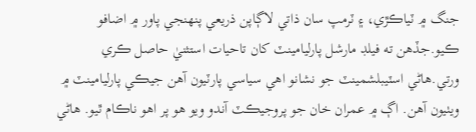جنگ ۾ ٽياڪڙي، ۽ ٽرمپ سان ذاتي لاڳاپن ذريعي پنهنجي پاور ۾ اضافو ڪيو.جڏهن ته فيلڊ مارشل پارليامينٽ کان تاحيات استثنيٰ حاصل ڪري ورتي.هاڻي اسٽيبلشمينٽ جو نشانو اهي سياسي پارٽيون آهن جيڪي پارليامينٽ ۾ ويٺيون آهن. اڳ ۾ عمران خان جو پروجيڪٽ آندو ويو هو پر اهو ناڪام ٿيو. هاڻي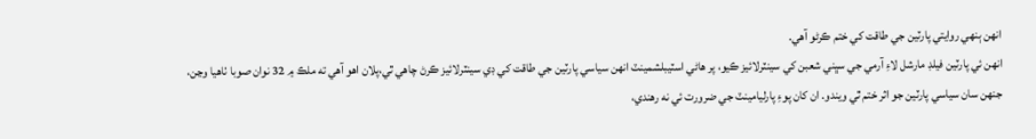انهن ٻنهي روايتي پارٽين جي طاقت کي ختم ڪرڻو آهي.
انهن ئي پارٽين فيلڊ مارشل لاءِ آرمي جي سڀني شعبن کي سينٽرلائيز ڪيو، پر هاڻي اسٽيبلشمينٽ انهن سياسي پارٽين جي طاقت کي ڊي سينٽرلائيز ڪرڻ چاهي ٿي،پلان اهو آهي ته ملڪ ۾ 32 نوان صوبا ٺاهيا وڃن، جنهن سان سياسي پارٽين جو اثر ختم ٿي ويندو. ان کان پوءِ پارليامينٽ جي ضرورت ئي نه رهندي،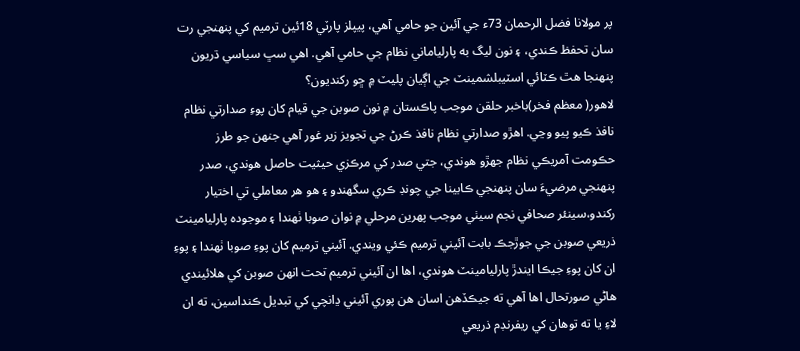پر مولانا فضل الرحمان 73ء جي آئين جو حامي آهي، پيپلز پارٽي 18ئين ترميم کي پنهنجي رت سان تحفظ ڪندي، ۽ نون ليگ به پارلياماني نظام جي حامي آهي. اهي سڀ سياسي ڌريون پنهنجا هٿ ڪٽائي اسٽيبلشمينٽ جي اڳيان پليٽ ۾ ڇو رکنديون؟
لاهور( معظم فخر)باخبر حلقن موجب پاڪستان ۾ نون صوبن جي قيام کان پوءِ صدارتي نظام نافذ ڪيو پيو وڃي. اهڙو صدارتي نظام نافذ ڪرڻ جي تجويز زير غور آهي جنهن جو طرز حڪومت آمريڪي نظام جهڙو هوندي، جتي صدر کي مرڪزي حيثيت حاصل هوندي، صدر پنهنجي مرضيءَ سان پنهنجي ڪابينا جي چونڊ ڪري سگهندو ۽ هو هر معاملي تي اختيار رکندو،سينئر صحافي نجم سيٺي موجب پهرين مرحلي ۾ نوان صوبا ٺهندا ۽ موجوده پارليامينٽ ذريعي صوبن جي جوڙجڪ بابت آئيني ترميم ڪئي ويندي. آئيني ترميم کان پوءِ صوبا ٺهندا ۽ پوءِ ان کان پوءِ جيڪا ايندڙ پارليامينٽ هوندي، اها ان آئيني ترميم تحت انهن صوبن کي هلائيندي هاڻي صورتحال اها آهي ته جيڪڏهن اسان هن پوري آئيني ڍانچي کي تبديل ڪنداسين، ته ان لاءِ يا ته توهان کي ريفرنڊم ذريعي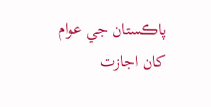پاڪستان جي عوام کان اجازت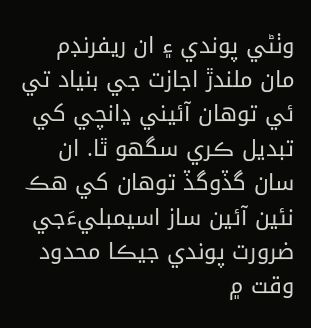وٺڻي پوندي ۽ ان ريفرنڊم مان ملندڙ اجازت جي بنياد تي ئي توهان آئيني ڍانچي کي تبديل ڪري سگهو ٿا. ان سان گڏوگڏ توهان کي هڪ نئين آئين ساز اسيمبليءَجي ضرورت پوندي جيڪا محدود وقت ۾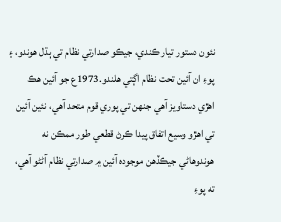نئون دستور تيار ڪندي، جيڪو صدارتي نظام تي ٻڌل هوندو، ۽ پوءِ ان آئين تحت نظام اڳتي هلندو.1973ع جو آئين هڪ اهڙي دستاويز آهي جنهن تي پوري قوم متحد آهي، نئين آئين تي اهڙو وسيع اتفاق پيدا ڪرڻ قطعي طور ممڪن نه هوندوهاڻي جيڪڏهن موجوده آئين ۾ صدارتي نظام آڻڻو آهي، ته پوءِ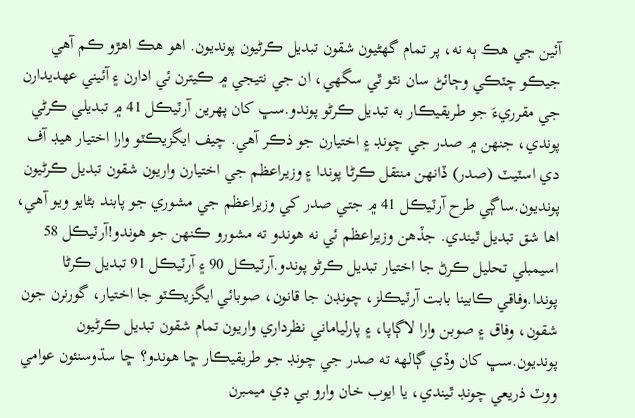آئين جي هڪ ٻه نه، پر تمام گهڻيون شقون تبديل ڪرڻيون پونديون. اهو هڪ اهڙو ڪم آهي جيڪو چٽڪي وڄائڻ سان نٿو ٿي سگهي، ان جي نتيجي ۾ ڪيترن ئي ادارن ۽ آئيني عهديدارن جي مقرريءَ جو طريقيڪار به تبديل ڪرڻو پوندو.سڀ کان پهرين آرٽيڪل 41 ۾ تبديلي ڪرڻي پوندي، جنهن ۾ صدر جي چونڊ ۽ اختيارن جو ذڪر آهي. چيف ايگزيڪٽو وارا اختيار هيڊ آف دي اسٽيٽ (صدر) ڏانهن منتقل ڪرڻا پوندا ۽ وزيراعظم جي اختيارن واريون شقون تبديل ڪرڻيون پونديون.ساڳي طرح آرٽيڪل 41 ۾ جتي صدر کي وزيراعظم جي مشوري جو پابند بڻايو ويو آهي، اها شق تبديل ٿيندي. جڏهن وزيراعظم ئي نه هوندو ته مشورو ڪنهن جو هوندو!آرٽيڪل 58 اسيمبلي تحليل ڪرڻ جا اختيار تبديل ڪرڻو پوندو.آرٽيڪل 90 ۽ آرٽيڪل 91 تبديل ڪرڻا پوندا.وفاقي ڪابينا بابت آرٽيڪلز، چونڊن جا قانون، صوبائي ايگزيڪٽو جا اختيار، گورنرن جون شقون، وفاق ۽ صوبن وارا لاڳاپا، ۽ پارلياماني نظرداري واريون تمام شقون تبديل ڪرڻيون پونديون.سڀ کان وڏي ڳالهه ته صدر جي چونڊ جو طريقيڪار ڇا هوندو؟ ڇا سڌوسنئون عوامي ووٽ ذريعي چونڊ ٿيندي، يا ايوب خان وارو بي ڊي ميمبرن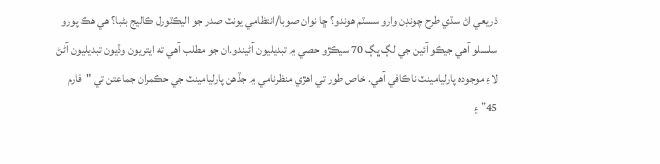ذريعي اڻ سڌي طرح چونڊن وارو سسٽم هوندو؟ ڇا نوان صوبا/انتظامي يونٽ صدر جو اليڪٽورل ڪاليج بڻبا؟ هي هڪ پورو سلسلو آهي جيڪو آئين جي لڳ ڀڳ 70 سيڪڙو حصي ۾ تبديليون آڻيندو.ان جو مطلب آهي ته ايتريون وڏيون تبديليون آڻڻ لاءِ موجوده پارليامينٽ ناڪافي آهي. خاص طور تي اهڙي منظرنامي ۾ جڏهن پارليامينٽ جي حڪمران جماعتن تي "فارم 45” ۽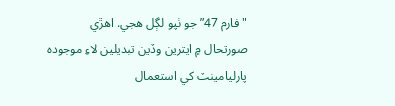"فارم 47” جو ٺپو لڳل هجي. اهڙي صورتحال ۾ ايترين وڏين تبديلين لاءِ موجوده پارليامينٽ کي استعمال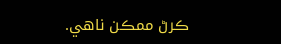ڪرڻ ممڪن ناهي.